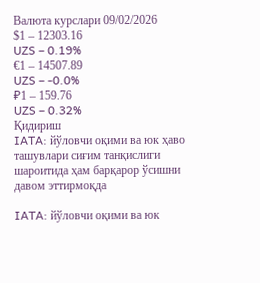Валюта курслари 09/02/2026
$1 – 12303.16
UZS – 0.19%
€1 – 14507.89
UZS – -0.0%
₽1 – 159.76
UZS – 0.32%
Қидириш
IATA: йўловчи оқими ва юк ҳаво ташувлари сиғим танқислиги шароитида ҳам барқарор ўсишни давом эттирмоқда

IATA: йўловчи оқими ва юк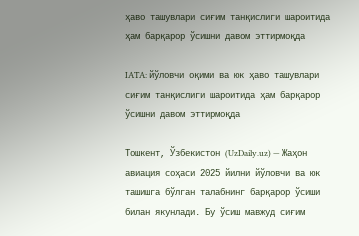ҳаво ташувлари сиғим танқислиги шароитида ҳам барқарор ўсишни давом эттирмоқда

IATA: йўловчи оқими ва юк ҳаво ташувлари сиғим танқислиги шароитида ҳам барқарор ўсишни давом эттирмоқда

Тошкент, Ўзбекистон (UzDaily.uz) — Жаҳон авиация соҳаси 2025 йилни йўловчи ва юк ташишга бўлган талабнинг барқарор ўсиши билан якунлади. Бу ўсиш мавжуд сиғим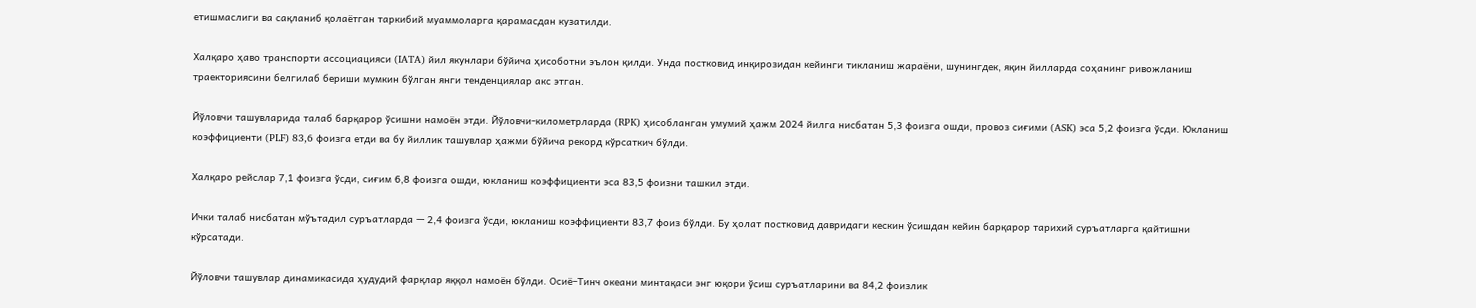етишмаслиги ва сақланиб қолаётган таркибий муаммоларга қарамасдан кузатилди.

Халқаро ҳаво транспорти ассоциацияси (IATA) йил якунлари бўйича ҳисоботни эълон қилди. Унда постковид инқирозидан кейинги тикланиш жараёни, шунингдек, яқин йилларда соҳанинг ривожланиш траекториясини белгилаб бериши мумкин бўлган янги тенденциялар акс этган.

Йўловчи ташувларида талаб барқарор ўсишни намоён этди. Йўловчи-километрларда (RPK) ҳисобланган умумий ҳажм 2024 йилга нисбатан 5,3 фоизга ошди, провоз сиғими (ASK) эса 5,2 фоизга ўсди. Юкланиш коэффициенти (PLF) 83,6 фоизга етди ва бу йиллик ташувлар ҳажми бўйича рекорд кўрсаткич бўлди.

Халқаро рейслар 7,1 фоизга ўсди, сиғим 6,8 фоизга ошди, юкланиш коэффициенти эса 83,5 фоизни ташкил этди.

Ички талаб нисбатан мўътадил суръатларда — 2,4 фоизга ўсди, юкланиш коэффициенти 83,7 фоиз бўлди. Бу ҳолат постковид давридаги кескин ўсишдан кейин барқарор тарихий суръатларга қайтишни кўрсатади.

Йўловчи ташувлар динамикасида ҳудудий фарқлар яққол намоён бўлди. Осиё–Тинч океани минтақаси энг юқори ўсиш суръатларини ва 84,2 фоизлик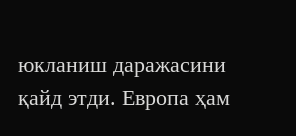юкланиш даражасини қайд этди. Европа ҳам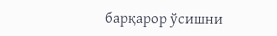барқарор ўсишни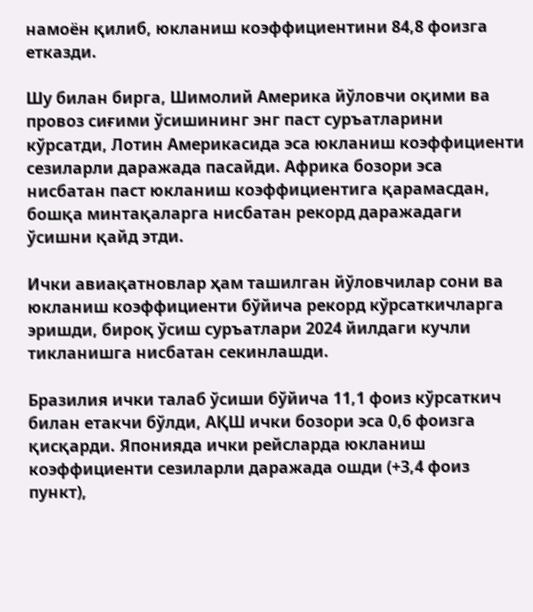намоён қилиб, юкланиш коэффициентини 84,8 фоизга етказди.

Шу билан бирга, Шимолий Америка йўловчи оқими ва провоз сиғими ўсишининг энг паст суръатларини кўрсатди, Лотин Америкасида эса юкланиш коэффициенти сезиларли даражада пасайди. Африка бозори эса нисбатан паст юкланиш коэффициентига қарамасдан, бошқа минтақаларга нисбатан рекорд даражадаги ўсишни қайд этди.

Ички авиақатновлар ҳам ташилган йўловчилар сони ва юкланиш коэффициенти бўйича рекорд кўрсаткичларга эришди, бироқ ўсиш суръатлари 2024 йилдаги кучли тикланишга нисбатан секинлашди.

Бразилия ички талаб ўсиши бўйича 11,1 фоиз кўрсаткич билан етакчи бўлди, АҚШ ички бозори эса 0,6 фоизга қисқарди. Японияда ички рейсларда юкланиш коэффициенти сезиларли даражада ошди (+3,4 фоиз пункт),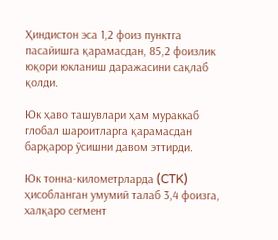Ҳиндистон эса 1,2 фоиз пунктга пасайишга қарамасдан, 85,2 фоизлик юқори юкланиш даражасини сақлаб қолди.

Юк ҳаво ташувлари ҳам мураккаб глобал шароитларга қарамасдан барқарор ўсишни давом эттирди.

Юк тонна-километрларда (CTK) ҳисобланган умумий талаб 3,4 фоизга, халқаро сегмент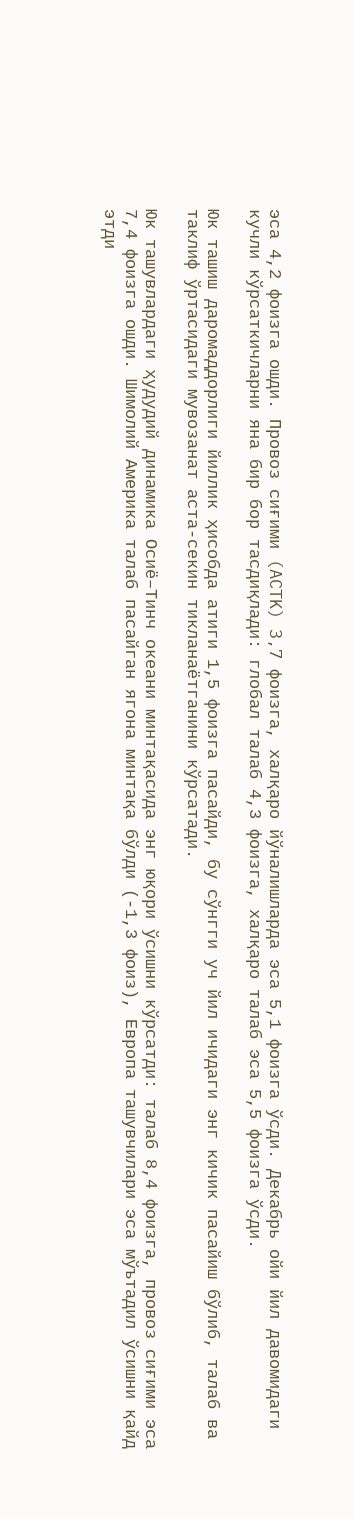эса 4,2 фоизга ошди. Провоз сиғими (ACTK) 3,7 фоизга, халқаро йўналишларда эса 5,1 фоизга ўсди. Декабрь ойи йил давомидаги кучли кўрсаткичларни яна бир бор тасдиқлади: глобал талаб 4,3 фоизга, халқаро талаб эса 5,5 фоизга ўсди.

Юк ташиш даромаддорлиги йиллик ҳисобда атиги 1,5 фоизга пасайди, бу сўнгги уч йил ичидаги энг кичик пасайиш бўлиб, талаб ва таклиф ўртасидаги мувозанат аста-секин тикланаётганини кўрсатади.

Юк ташувлардаги ҳудудий динамика Осиё–Тинч океани минтақасида энг юқори ўсишни кўрсатди: талаб 8,4 фоизга, провоз сиғими эса 7,4 фоизга ошди. Шимолий Америка талаб пасайган ягона минтақа бўлди (-1,3 фоиз), Европа ташувчилари эса мўътадил ўсишни қайд этди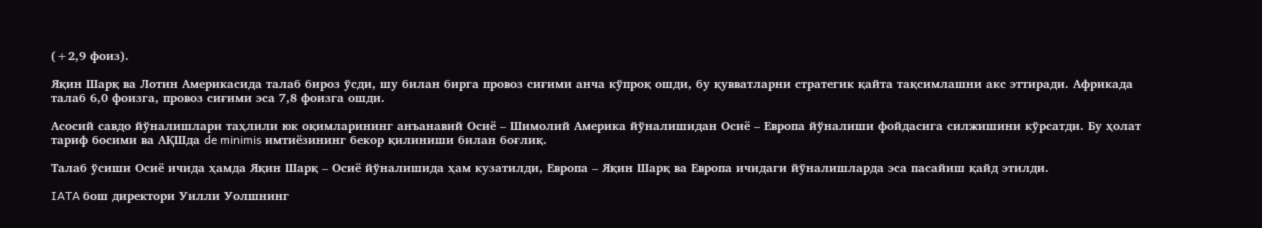(+2,9 фоиз).

Яқин Шарқ ва Лотин Америкасида талаб бироз ўсди, шу билан бирга провоз сиғими анча кўпроқ ошди, бу қувватларни стратегик қайта тақсимлашни акс эттиради. Африкада талаб 6,0 фоизга, провоз сиғими эса 7,8 фоизга ошди.

Асосий савдо йўналишлари таҳлили юк оқимларининг анъанавий Осиё – Шимолий Америка йўналишидан Осиё – Европа йўналиши фойдасига силжишини кўрсатди. Бу ҳолат тариф босими ва АҚШда de minimis имтиёзининг бекор қилиниши билан боғлиқ.

Талаб ўсиши Осиё ичида ҳамда Яқин Шарқ – Осиё йўналишида ҳам кузатилди, Европа – Яқин Шарқ ва Европа ичидаги йўналишларда эса пасайиш қайд этилди.

IATA бош директори Уилли Уолшнинг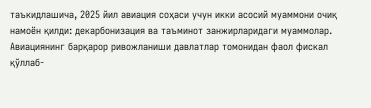таъкидлашича, 2025 йил авиация соҳаси учун икки асосий муаммони очиқ намоён қилди: декарбонизация ва таъминот занжирларидаги муаммолар. Авиациянинг барқарор ривожланиши давлатлар томонидан фаол фискал қўллаб-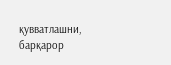қувватлашни, барқарор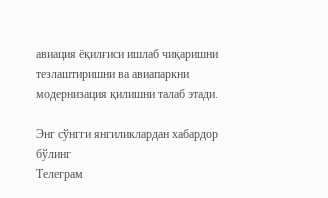авиация ёқилғиси ишлаб чиқаришни тезлаштиришни ва авиапаркни модернизация қилишни талаб этади.

Энг сўнгги янгиликлардан хабардор бўлинг
Телеграм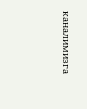каналимизга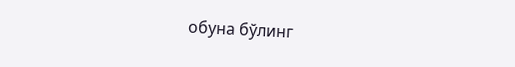обуна бўлинг